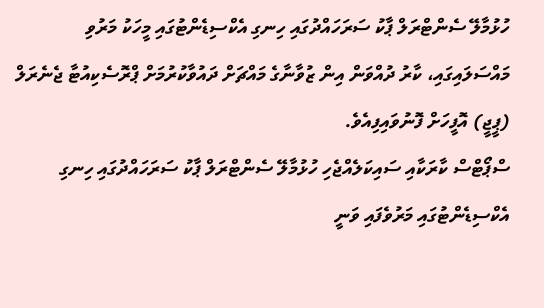ހުޅުމާލޭ ސެންޓްރަލް ޕާކު ސަރަހައްދުގައި ހިނގި އެކްސިޑެންޓުގައި މީހަކު މަރުވި މައްސަލައިގައި، ކާރު ދުއްވަން އިން ޒުވާނާގެ މައްޗަށް ދައުވާކުރުމަށް ޕްރޮސެކިއުޓާ ޖެނެރަލް (ޕީޖީ) އޮފީހަށް ފޮނުވައިފިއެވެ.
ސްޕޯޓްސް ކާރަކާއި ސައިކަލެއްޖެހި ހުޅުމާލޭ ސެންޓްރަލް ޕާކު ސަރަހައްދުގައި ހިނގި އެކްސިޑެންޓުގައި މަރުވެފައި ވަނީ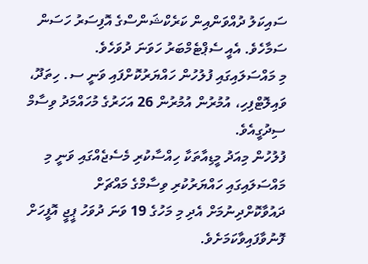ސައިކަލު ދުއްވަންއިން ކަރެކްޝަންސްގެ އޮފިސަރު ހަސަން ސަމާހެވެ. އެއީ ސެޕްޓެމްބަރު ހަވަނަ ދުވަހެވެ.
މި މައްސަލައިގައި ފުލުހުން ހައްޔަރުކޮށްފައި ވަނީ ސ. ހިތަދޫ، ވައިލޮޓްފިހި، އުމުރުން އުމުރުން 26 އަހަރުގެ މުހައްމަދު ވިސާމް ސިދުގީއެވެ.
ފުލުހުން މިއަދު މީޑިއާތަކާ ހިއްސާކުރި މެސެޖެއްގައި ވަނީ މި މައްސަލައިގައި ހައްޔަރުކުރި ވިސާމްގެ މައްޗަށް ދައުވާކޮށްދިނުމަށް އެދި މި މަހުގެ 19 ވަނަ ދުވަހު ޕީޖީ އޮފީހަށް ފޮނުވާފައިވާކަމަށެވެ.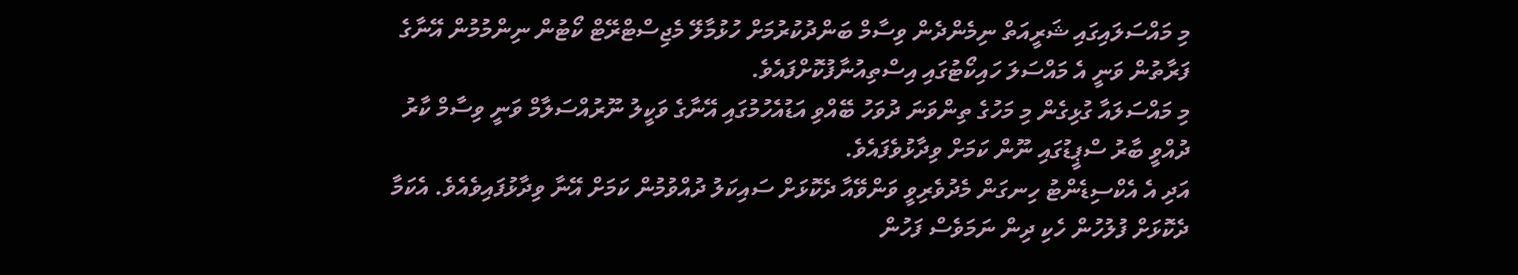މި މައްސަލައިގައި ޝަރީއަތް ނިމެންދެން ވިސާމް ބަންދުކުރުމަށް ހުޅުމާލޭ މެޖިސްޓްރޭޓް ކޯޓުން ނިންމުމުން އޭނާގެ ފަރާތުން ވަނީ އެ މައްސަލަ ހައިކޯޓުގައި އިސްތިއުނާފުކޮށްފައެވެ.
މި މައްސަލައާ ގުޅިގެން މި މަހުގެ ތިންވަނަ ދުވަހު ބޭއްވި އަޑުއެހުމުގައި އޭނާގެ ވަކީލު ނޫރުއްސަލާމް ވަނީ ވިސާމް ކާރު ދުއްވީ ބާރު ސްޕީޑުގައި ނޫން ކަމަށް ވިދާޅުވެފައެވެ.
އަދި އެ އެކްސިޑެންޓު ހިނގަން މެދުވެރިވީ ވަންވޭއާ ދެކޮޅަށް ސައިކަލު ދުއްވުމުން ކަމަށް އޭނާ ވިދާޅުފައިވެއެވެ. އެކަމާ ދެކޮޅަށް ފުލުހުން ހެކި ދިން ނަމަވެސް ފަހުން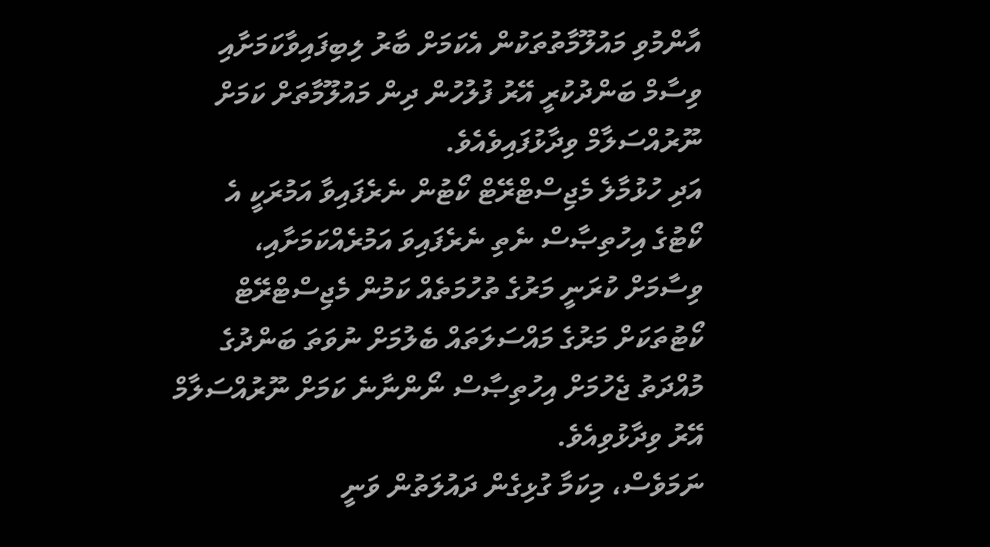އާންމުވި މައުލޫމާތުތަކުން އެކަމަށް ބާރު ލިބިފައިވާކަމަށާއި ވިސާމް ބަންދުކުރީ އޭރު ފުލުހުން ދިން މައުލޫމާތަށް ކަމަށް ނޫރުއްސަލާމް ވިދާޅުފައިވެއެވެ.
އަދި ހުޅުމާލެ މެޖިސްޓްރޭޓް ކޯޓުން ނެރެފައިވާ އަމުރަކީ އެ ކޯޓުގެ އިހުތިޞާސް ނެތި ނެރެފައިވަ އަމުރެއްކަމަށާއި، ވިސާމަށް ކުރަނީ މަރުގެ ތުހުމަތެއް ކަމުން މެޖިސްޓްރޭޓް ކޯޓުތަކަށް މަރުގެ މައްސަލަތައް ބެލުމަށް ނުވަތަ ބަންދުގެ މުއްދަތު ޖެހުމަށް އިހުތިޞާސް ނޯންނާނެ ކަމަށް ނޫރުއްސަލާމް އޭރު ވިދާޅުވިއެވެ.
ނަމަވެސް، މިކަމާ ގުޅިގެން ދައުލަތުން ވަނީ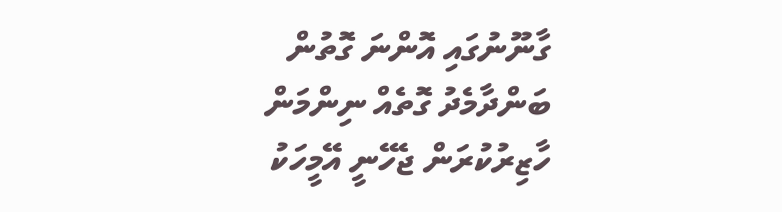ގާނޫނުގައި އޮންނަ ގޮތުން ބަންދާމެދު ގޮތެއް ނިންމަން ހާޒިރުކުރަން ޖެހޭނީ އޭމީހަކު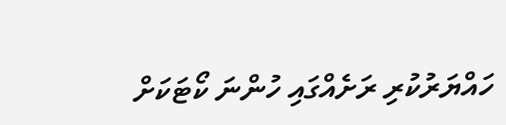ހައްޔަރުކުރި ރަށެއްގައި ހުންނަ ކޯޓަކަށް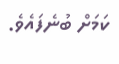ކަމަށް ބުނެފައެވެ.